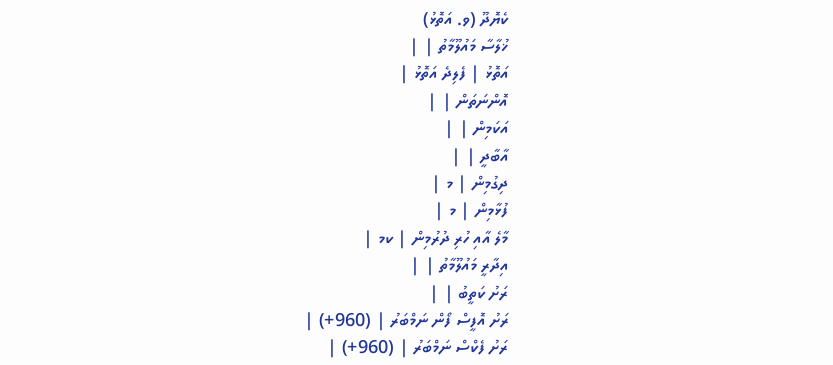ކެޔޮދޫ (ވ. އަތޮޅު)
ޚުލާސާ މައުލޫމާތު | |
އަތޮޅު | ފެލިދެ އަތޮޅު |
އޮންނަތަން | |
އަކަމިން | |
އާބާދީ | |
ދިގުމިން | މ |
ފުޅާމިން | މ |
މާލެ އާއި ހުރި ދުރުމިން | ކމ |
އިދާރީ މައުލޫމާތު | |
ރަށު ކަތީބު | |
ރަށު އޮފީސް ފޯން ނަމްބަރު | (960+) |
ރަށު ފެކްސް ނަމްބަރު | (960+) |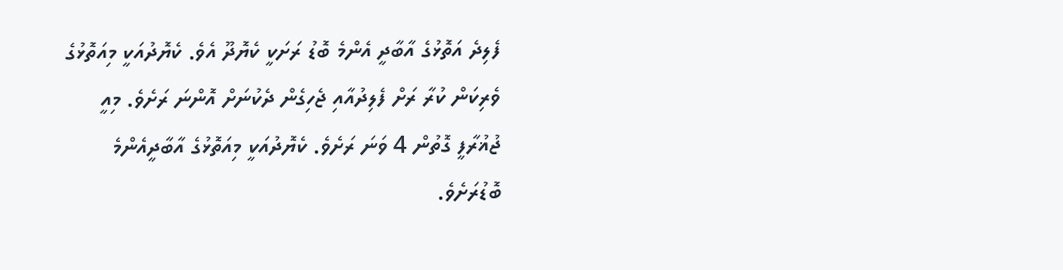ފެލިދެ އަތޮޅުގެ އާބާދީ އެންމެ ބޮޑު ރަށަކީ ކެޔޮދޫ އެވެ. ކެޔޮދުއަކީ މިއަތޮޅުގެ ވެރިކަން ކުރާ ރަށް ފެލިދުއާއި ޖެހިގެން ދެކުނަށް އޮންނަ ރަށެވެ. މިއީ ޖުޣުރާފީ ގޮތުން 4 ވަނަ ރަށެވެ. ކެޔޮދުއަކީ މިއަތޮޅުގެ އާބާދީއެންމެ ބޮޑުރަށެވެ.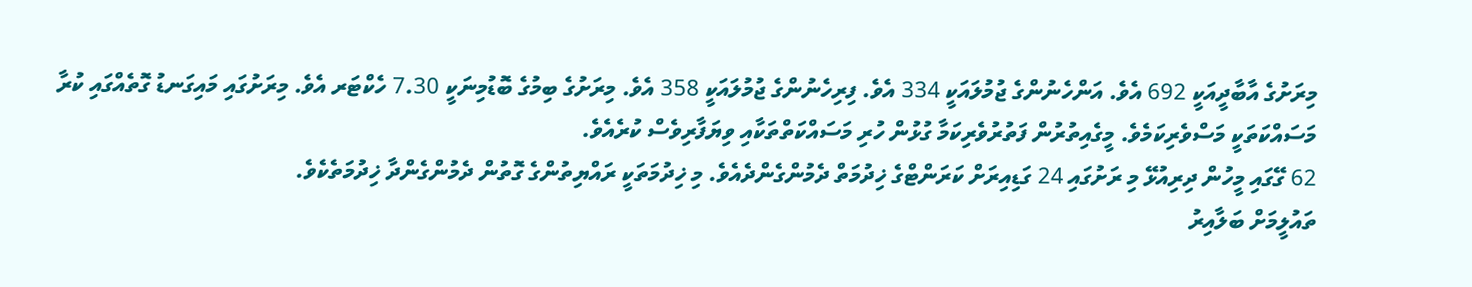މިރަށުގެ އާބާދީއަކީ 692 އެވެ. އަންހެނުންގެ ޖުމުލައަކީ 334 އެވެ. ފިރިހެނުންގެ ޖުމުލައަކީ 358 އެވެ. މިރަށުގެ ބިމުގެ ބޮޑުމިނަކީ 7.30 ހެކްޓަރ އެވެ. މިރަށުގައި މައިގަނޑު ގޮތެއްގައި ކުރާ މަސައްކަތަކީ މަސްވެރިކަމެވެ. މީގެއިތުރުން ފަތުރުވެރިކަމާ ގުޅުން ހުރި މަސައްކަތްތަކާއި ވިޔަފާރިވެސް ކުރެއެވެ.
62 ގޭގައި މީހުން ދިރިއުޅޭ މި ރަށުގައި 24 ގަޑިއިރަށް ކަރަންޓްގެ ޚިދުމަތް ދެމުންގެންދެއެވެ. މި ޚިދުމަތަކީ ރައްޔިތުންގެ ގޮތުން ދެމުންގެންދާ ޚިދުމަތެކެވެ.
ތައުލީމަށް ބަލާއިރު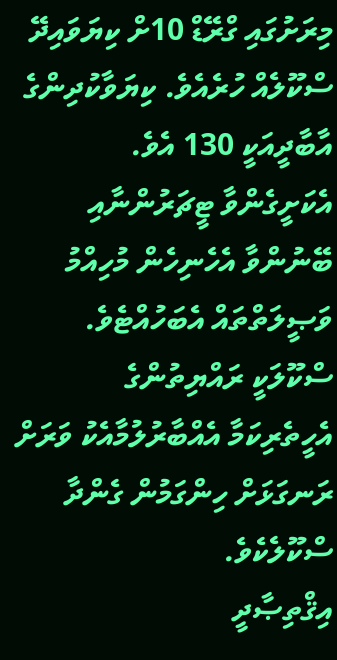މިރަށުގައި ގްރޭޑް 10ށް ކިޔަވައިދޭ ސްކޫލެއް ހުރެއެވެ. ކިޔަވާކުދިންގެ އާބާދީއަކީ 130 އެވެ. އެކަށީގެންވާ ޓީޗަރުންނާއި ބޭނުންވާ އެހެނިހެން މުހިއްމު ވަޞީލަތްތައް އެބަހުއްޓެވެ. ސްކޫލަކީ ރައްޔިތުންގެ އެހީތެރިކަމާ އެއްބާރުލުމާއެކު ވަރަށް ރަނގަޅަށް ހިންގަމުން ގެންދާ ސްކޫލެކެވެ.
އިޤްތިޞާދީ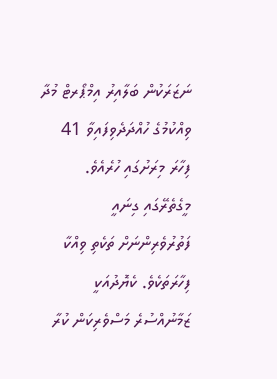ނަޒަރަކުން ބަލާއިރު އިމްޕޯރޓް މުދާ ވިއްކުމުގެ ހުއްދަދެވިފައިވާ 41 ފިހާރަ މިރަށުގައި ހުރެއެވެ. މީގެތެރޭގައި ގިނައީ ފަތުރުވެރިންނަށް ތަކެތި ވިއްކާ ފިހާރަތަކެވެ. ކެޔޮދުއަކީ ޒަމާނުއްސުރެ މަސްވެރިކަން ކުރާ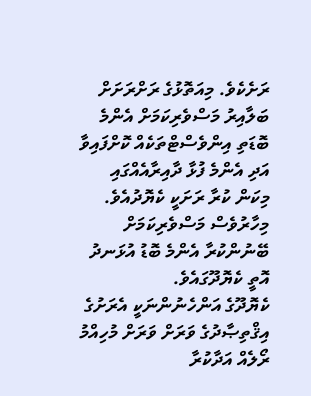ރަށެކެވެ. މިއަތޮޅުގެ ރަށްރަށަށް ބަލާއިރު މަސްވެރިކަމަށް އެންމެ ބޮޑަތި އިންވެސްޓްތަކެއް ކޮށްފައިވާ އަދި އެންމެ ފުޅާ ދާއިރާއެއްގައި މިކަން ކުރާ ރަށަކީ ކެޔޮދުއެވެ. މިހާރުވެސް މަސްވެރިކަމަށް ބޭނުންކުރާ އެންމެ ބޮޑު އުޅަނދު އޮތީ ކެޔޮދޫގައެވެ.
ކެޔޮދޫގެ އަންހެނުންނަކީ އެރަށުގެ އިޤްތިޞާދުގެ ވަރަށް ވަރަށް މުހިއްމު ރޯލެއް އަދާކުރާ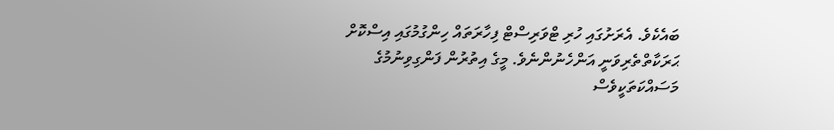ބައެކެވެ. އެރަށުގައި ހުރި ޓްވަރިސްޓް ފިހާރަތައް ހިންގުމުގައި އިސްކޮށް ޙަރަކާތްތެރިވަނީ އަންހެނުންނެވެ. މީގެ އިތުރުން ފަންގިވިނުމުގެ މަސައްކަތަކީވެސް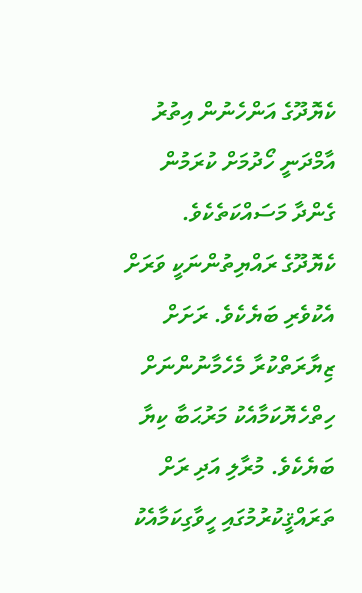ކެޔޮދޫގެ އަންހެނުން އިތުރު އާމްދަނީ ހޯދުމަށް ކުރަމުން ގެންދާ މަސައްކަތެކެވެ.
ކެޔޮދޫގެ ރައްޔިތުންނަކީ ވަރަށް އެކުވެރި ބަޔެކެވެ. ރަށަށް ޒިޔާރަތްކުރާ މެހެމާނުންނަށް ހިތްހެޔޮކަމާއެކު މަރުޙަބާ ކިޔާ ބަޔެކެވެ. މުރާލި އަދި ރަށް ތަރައްޤީކުރުމުގައި ހީވާގިކަމާއެކު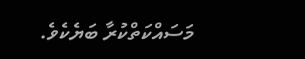މަސައްކަތްކުރާ ބަޔެކެވެ.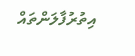އިތުރުފާލަންތައް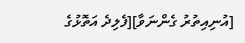[އުނިއިތުރު ގެންނަވާ][ފެލިދެ އަތޮޅުގެ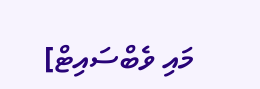މައި ވެބްސައިޓް]